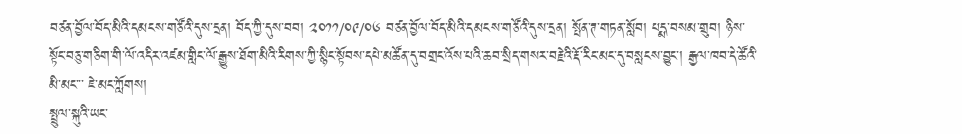བཙན་བྱོལ་བོད་མིའི་དམངས་གཙོའི་དུས་དྲན། བོད་ཀྱི་དུས་བབ། ༢༠༡༡/༠༩/༠༦ བཙན་བྱོལ་བོད་མིའི་དམངས་གཙོའི་དུས་དྲན། སྤོན་ཊ་གཏན་སློབ། པདྨ་བསམ་གྲུབ། ཉིས་སྟོང་བཅུ་གཅིག་གི་ལོ་འདིར་འཛམ་གླིང་ལོ་རྒྱུས་ཐོག་མིའི་རིགས་ཀྱི་སྙིང་སྟོབས་དཔེ་མཚོན་དུ་བགྲང་འོས་པའི་ཆབ་སྲིད་གསར་བརྗེའི་རྡོ་རིང་མང་དུ་བསླངས་བྱུང་། རྒྱལ་ཁབ་དེ་ཚོའི་མི་མང་་་ ཇེ་མང་ཀློགས།
སྤྲུལ་སྐུའི་ཡང་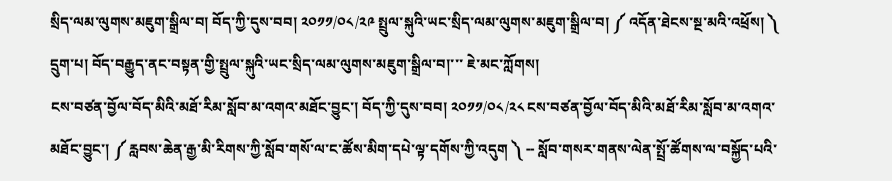སྲིད་ལམ་ལུགས་མཇུག་སྒྲིལ་བ། བོད་ཀྱི་དུས་བབ། ༢༠༡༡/༠༨/༢༩ སྤྲུལ་སྐུའི་ཡང་སྲིད་ལམ་ལུགས་མཇུག་སྒྲིལ་བ། ༼ འདོན་ཐེངས་སྔ་མའི་འཕྲོས། ༽ དྲུག་པ། བོད་བརྒྱུད་ནང་བསྟན་གྱི་སྤྲུལ་སྐུའི་ཡང་སྲིད་ལམ་ལུགས་མཇུག་སྒྲིལ་བ།་་་ ཇེ་མང་ཀློགས།
ངས་བཙན་བྱོལ་བོད་མིའི་མཐོ་རིམ་སློབ་མ་འགའ་མཐོང་བྱུང་། བོད་ཀྱི་དུས་བབ། ༢༠༡༡/༠༨/༢༨ ངས་བཙན་བྱོལ་བོད་མིའི་མཐོ་རིམ་སློབ་མ་འགའ་མཐོང་བྱུང་། ༼ རླབས་ཆེན་རྒྱ་མི་རིགས་ཀྱི་སློབ་གསོ་ལ་ང་ཚོས་མིག་དཔེ་ལྟ་དགོས་ཀྱི་འདུག ༽ -- སློབ་གསར་གནས་ལེན་སྤྲོ་ཚོགས་ལ་བསྐྱོད་པའི་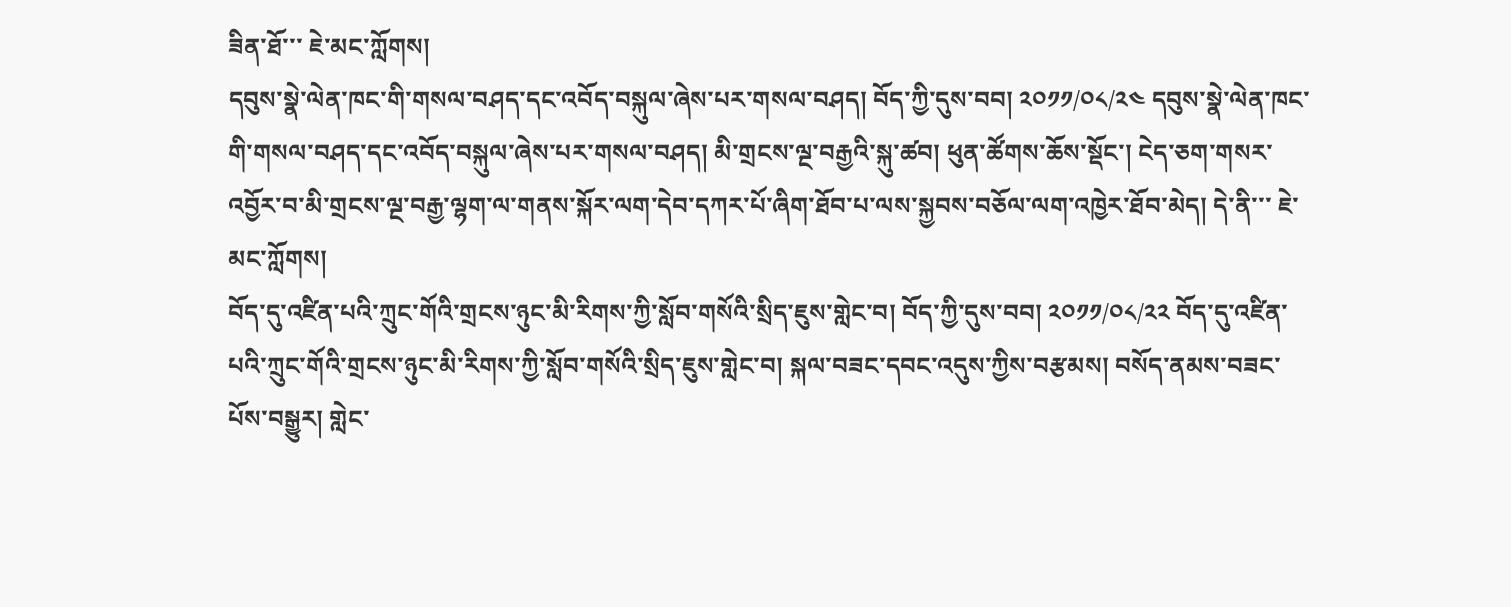ཟིན་ཐོ་་་ ཇེ་མང་ཀློགས།
དབུས་སྣེ་ལེན་ཁང་གི་གསལ་བཤད་དང་འབོད་བསྐུལ་ཞེས་པར་གསལ་བཤད། བོད་ཀྱི་དུས་བབ། ༢༠༡༡/༠༨/༢༤ དབུས་སྣེ་ལེན་ཁང་གི་གསལ་བཤད་དང་འབོད་བསྐུལ་ཞེས་པར་གསལ་བཤད། མི་གྲངས་ལྔ་བརྒྱའི་སྐུ་ཚབ། ཕུན་ཚོགས་ཆོས་སྡོང་། ངེད་ཅག་གསར་འབྱོར་བ་མི་གྲངས་ལྔ་བརྒྱ་ལྷག་ལ་གནས་སྐོར་ལག་དེབ་དཀར་པོ་ཞིག་ཐོབ་པ་ལས་སྐྱབས་བཅོལ་ལག་འཁྱེར་ཐོབ་མེད། དེ་ནི་་་ ཇེ་མང་ཀློགས།
བོད་དུ་འཛིན་པའི་ཀྲུང་གོའི་གྲངས་ཉུང་མི་རིགས་ཀྱི་སློབ་གསོའི་སྲིད་ཇུས་གླེང་བ། བོད་ཀྱི་དུས་བབ། ༢༠༡༡/༠༨/༢༢ བོད་དུ་འཛིན་པའི་ཀྲུང་གོའི་གྲངས་ཉུང་མི་རིགས་ཀྱི་སློབ་གསོའི་སྲིད་ཇུས་གླེང་བ། སྐལ་བཟང་དབང་འདུས་ཀྱིས་བརྩམས། བསོད་ནམས་བཟང་པོས་བསྒྱུར། གླེང་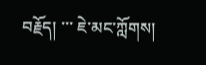བརྗོད། ་་་ ཇེ་མང་ཀློགས།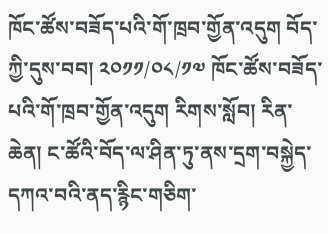ཁོང་ཚོས་བཟོད་པའི་གོ་ཁྲབ་གྱོན་འདུག བོད་ཀྱི་དུས་བབ། ༢༠༡༡/༠༨/༡༧ ཁོང་ཚོས་བཟོད་པའི་གོ་ཁྲབ་གྱོན་འདུག རིགས་སློབ། རིན་ཆེན། ང་ཚོའི་བོད་ལ་ཤིན་ཏུ་ནས་དྲག་བསྐྱེད་དཀའ་བའི་ནད་རྙིང་གཅིག་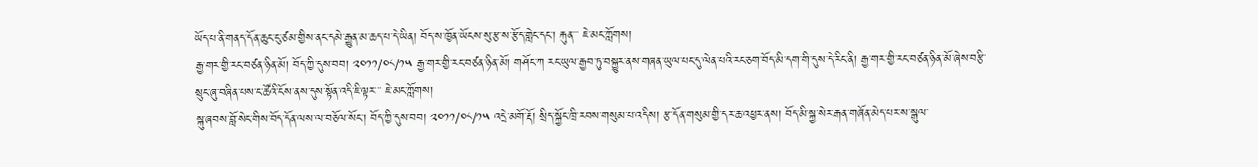ཡོད་པ་ནི་གནད་དོན་ཆུང་ངུ་ཙམ་གྱིས་ནང་དམེ་རྒྱུན་མ་ཆད་པ་དེ་ཡིན། བོད་ས་ཁྱོན་ཡོངས་སུ་རྩ་ས་རྩོད་གླེང་དང་། རྐུན་་་ ཇེ་མང་ཀློགས།
རྒྱ་གར་གྱི་རང་བཙན་ཉིན་མོ། བོད་ཀྱི་དུས་བབ། ༢༠༡༡/༠༨/༡༥ རྒྱ་གར་གྱི་རང་བཙན་ཉིན་མོ། གཤོང་ཀ རང་ཡུལ་རྒྱབ་ཏུ་བསྐྱུར་ནས་གཞན་ཡུལ་པང་དུ་ལེན་པའི་རང་ཅག་བོད་མི་དག་གི་དུས་དེ་རིང་ནི། རྒྱ་གར་གྱི་རང་བཙན་ཉིན་མོ་ཞེས་བརྩི་སྲུང་ཞུ་བཞིན་པས་ང་ཚོའི་ངོས་ནས་དུས་སྟོན་འདི་ཇི་ལྟར་་་ ཇེ་མང་ཀློགས།
སྐུ་ཞབས་བློ་སེང་གིས་བོད་དོན་ལས་ལ་བཅོལ་སོང་། བོད་ཀྱི་དུས་བབ། ༢༠༡༡/༠༨/༡༥ འདྲེ་མགོ་རྡོ། སྲིད་སྐྱོང་ཁྲི་རབས་གསུམ་པ་འདིས། རྩ་དོན་གསུམ་གྱི་དར་ཆ་འཕྱར་ནས། བོད་མི་སྐྱ་སེར་རྒན་གཞོན་མེད་པར་ས་སྒུལ་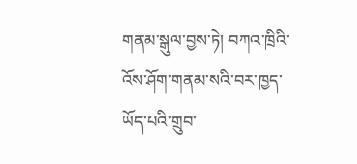གནམ་སྒུལ་བྱས་ཏེ། བཀའ་ཁྲིའི་འོས་ཤོག་གནམ་སའི་བར་ཁྱད་ཡོད་པའི་གྲུབ་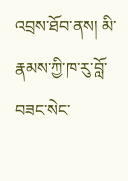འབྲས་ཐོབ་ནས། མི་རྣམས་ཀྱི་ཁ་རུ་བློ་བཟང་སེང་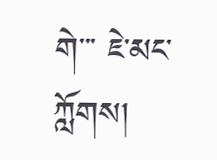གེ་་་ ཇེ་མང་ཀློགས།